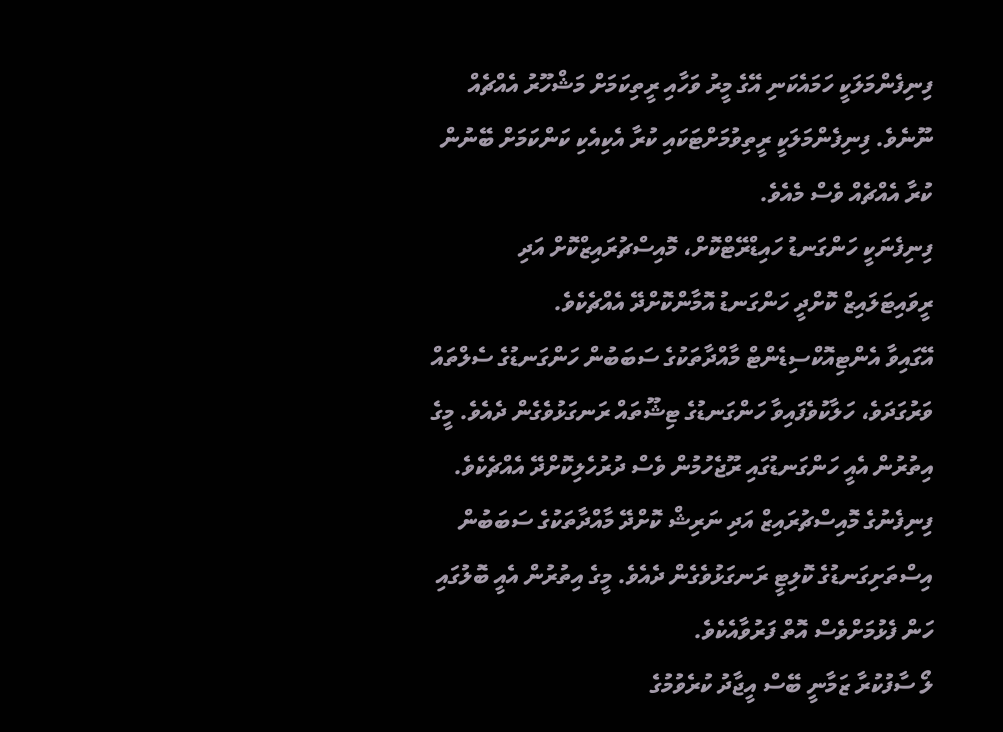ފިނިފެންމަލަކީ ހަމައެކަނި އޭގެ މީރު ވަހާއި ރީތިކަމަށް މަޝްހޫރު އެއްޗެއް ނޫނެވެ. ފިނިފެންމަލަކީ ރީތިވުމަށްޓަކައި ކުރާ އެކިއެކި ކަންކަމަށް ބޭނުން ކުރާ އެއްޗެއް ވެސް މެއެވެ.
ފިނިފެނަކީ ހަންގަނޑު ހައިޑްރޭޓްކޮށް، މޮއިސްޗުރައިޒްކޮށް އަދި ރީވައިޓަލައިޒް ކޮށްދީ ހަންގަނޑު އޮމާންކޮށްދޭ އެއްޗެކެވެ.
އޭގައިވާ އެންޓިއޮކްސިޑެންޓް މާއްދާތަކުގެ ސަބަބުން ހަންގަނޑުގެ ސެލްތައް ވަރުގަދަވެ، ހަލާކުވެފައިވާ ހަންގަނޑުގެ ޓިޝޫތައް ރަނގަޅުވެގެން ދެއެވެ. މީގެ އިތުރުން އެއީ ހަންގަނޑުގައި ރޫޖެހުމުން ވެސް ދުރުހެލިކޮށްދޭ އެއްޗެކެވެ.
ފިނިފެނުގެ މޮއިސްޗުރައިޒް އަދި ނަރިޝް ކޮށްދޭ މާއްދާތަކުގެ ސަބަބުން އިސްތަށިގަނޑުގެ ކޮލިޓީ ރަނގަޅުވެގެން ދެއެވެ. މީގެ އިތުރުން އެއީ ބޮލުގައި ހަން ފެޅުމަށްވެސް އޮތް ފަރުވާއެކެވެ.
ލޯ ސާފުކުރާ ޒަމާނީ ބޭސް އީޖާދު ކުރެވުމުގެ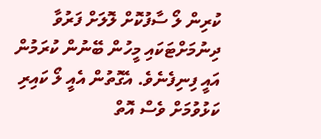ކުރިން ލޯ ސާފުކޮށް ލޮލަށް ފަރުވާ ދިނުމަށްޓަކައި މީހުން ބޭނުން ކުރަމުން އައީ ފިނިފެނެވެ. އެގޮތުން އެއީ ލޯ ކައިރި ކަޅުވުމަށް ވެސް އޮތް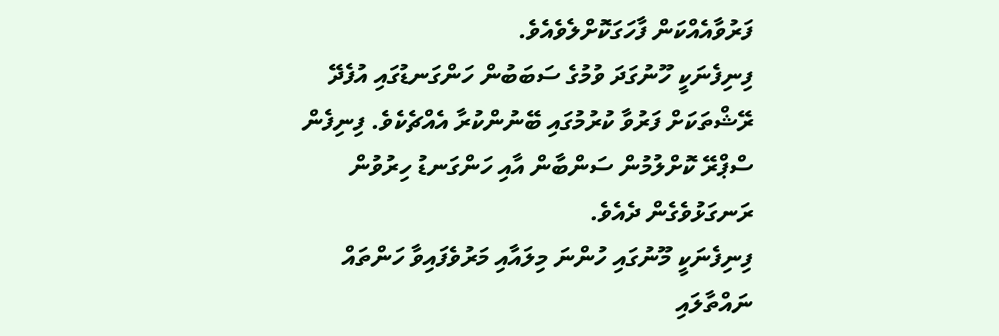ފަރުވާއެއްކަން ފާހަގަކޮށްލެވެއެވެ.
ފިނިފެނަކީ ހޫނުގަދަ ވުމުގެ ސަބަބުން ހަންގަނޑުގައި އުފެދޭ ރޭޝްތަކަށް ފަރުވާ ކުރުމުގައި ބޭނުންކުރާ އެއްޗެކެވެ. ފިނިފެން ސްޕްރޭ ކޮށްލުމުން ސަންބާން އާއި ހަންގަނޑު ހިރުވުން ރަނގަޅުވެގެން ދެއެވެ.
ފިނިފެނަކީ މޫނުގައި ހުންނަ މިލައާއި މަރުވެފައިވާ ހަންތައް ނައްތާލައި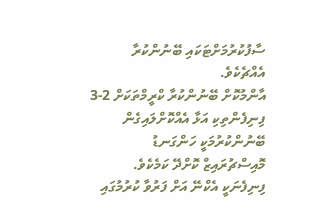ސާފުކުރުމަށްޓަކައި ބޭނުންކުރާ އެއްޗެކެވެ.
އާންމުކޮށް ބޭނުންކުރާ ކްރީމްތަކަށް 2-3 ފިނިފެންތިކި އަޅާ އެއްކޮށްލައިގެން ބޭނުންކުރުމަކީ ހަންގަނޑު މޮއިސްޗުރައިޒް ކޮށްދޭ ކަމެކެވެ.
ފިނިފެނަކީ އެކްނޭ އަށް ފަރުވާ ކުރުމުގައި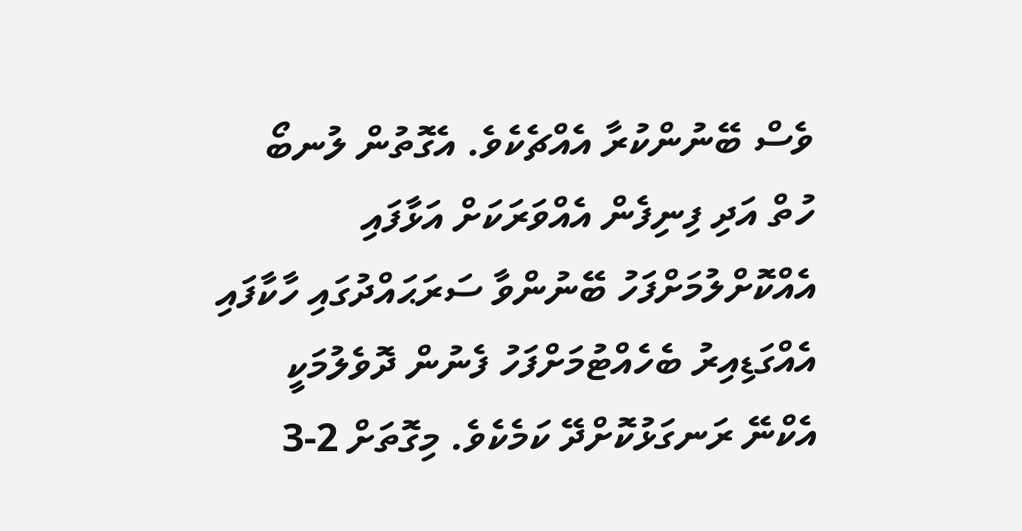ވެސް ބޭނުންކުރާ އެއްޗެކެވެ. އެގޮތުން ލުނބޯ ހުތް އަދި ފިނިފެން އެއްވަރަކަށް އަޅާފައި އެއްކޮށްލުމަށްފަހު ބޭނުންވާ ސަރަޙައްދުގައި ހާކާފައި އެއްގަޑިއިރު ބެހެއްޓުމަށްފަހު ފެނުން ދޮވެލުމަކީ އެކްނޭ ރަނގަޅުކޮށްދޭ ކަމެކެވެ. މިގޮތަށް 2-3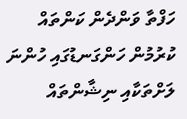ހަފްތާ ވަންދެން ކަންތައް ކުރުމުން ހަންގަނޑުގައި ހުންނަ ލަށްތަކާއި ނިޝާންތައް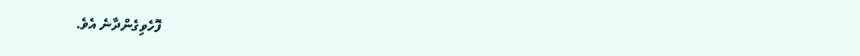ފޮހެވިގެންދާނެ އެވެ.